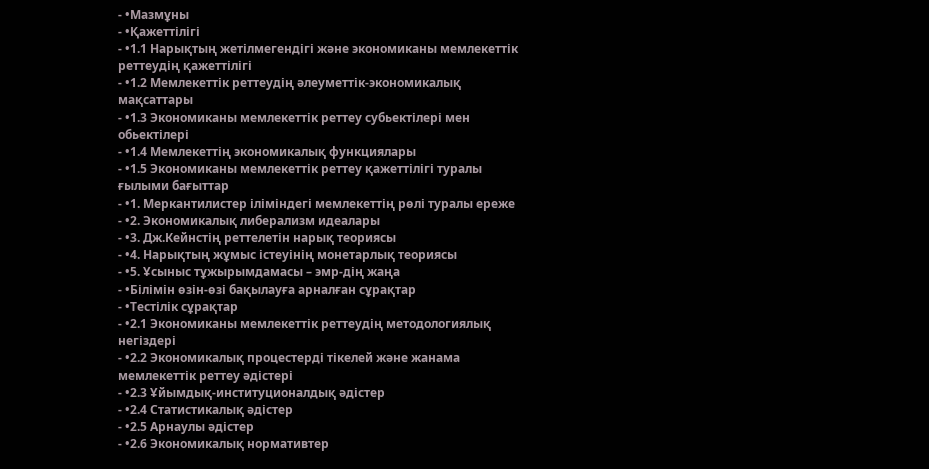- •Мазмұны
- •Қажеттілігі
- •1.1 Нарықтың жетілмегендігі және экономиканы мемлекеттік реттеудің қажеттілігі
- •1.2 Мемлекеттік реттеудің әлеуметтік-экономикалық мақсаттары
- •1.3 Экономиканы мемлекеттік реттеу субьектілері мен обьектілері
- •1.4 Мемлекеттің экономикалық функциялары
- •1.5 Экономиканы мемлекеттік реттеу қажеттілігі туралы ғылыми бағыттар
- •1. Меркантилистер іліміндегі мемлекеттің рөлі туралы ереже
- •2. Экономикалық либерализм идеалары
- •3. Дж.Кейнстің реттелетін нарық теориясы
- •4. Нарықтың жұмыс істеуінің монетарлық теориясы
- •5. Ұсыныс тұжырымдамасы – эмр-дің жаңа
- •Білімін өзін-өзі бақылауға арналған сұрақтар
- •Тестілік сұрақтар
- •2.1 Экономиканы мемлекеттік реттеудің методологиялық негіздері
- •2.2 Экономикалық процестерді тікелей және жанама мемлекеттік реттеу әдістері
- •2.3 Ұйымдық-институционалдық әдістер
- •2.4 Статистикалық әдістер
- •2.5 Арнаулы әдістер
- •2.6 Экономикалық нормативтер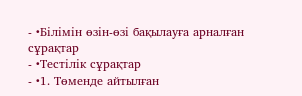- •Білімін өзін-өзі бақылауға арналған сұрақтар
- •Тестілік сұрақтар
- •1. Төменде айтылған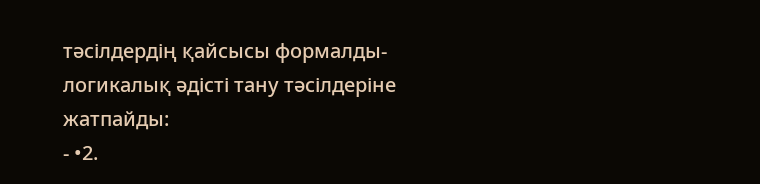тәсілдердің қайсысы формалды-логикалық әдісті тану тәсілдеріне жатпайды:
- •2.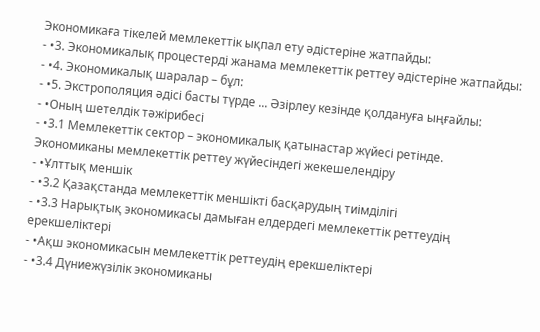Экономикаға тікелей мемлекеттік ықпал ету әдістеріне жатпайды:
- •3. Экономикалық процестерді жанама мемлекеттік реттеу әдістеріне жатпайды:
- •4. Экономикалық шаралар – бұл:
- •5. Экстрополяция әдісі басты түрде ... Әзірлеу кезінде қолдануға ыңғайлы:
- •Оның шетелдік тәжірибесі
- •3.1 Мемлекеттік сектор – экономикалық қатынастар жүйесі ретінде. Экономиканы мемлекеттік реттеу жүйесіндегі жекешелендіру
- •Ұлттық меншік
- •3.2 Қазақстанда мемлекеттік меншікті басқарудың тиімділігі
- •3.3 Нарықтық экономикасы дамыған елдердегі мемлекеттік реттеудің ерекшеліктері
- •Ақш экономикасын мемлекеттік реттеудің ерекшеліктері
- •3.4 Дүниежүзілік экономиканы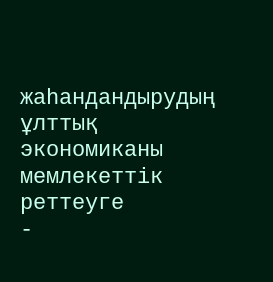жаһандандырудың ұлттық экономиканы мемлекеттік реттеуге
-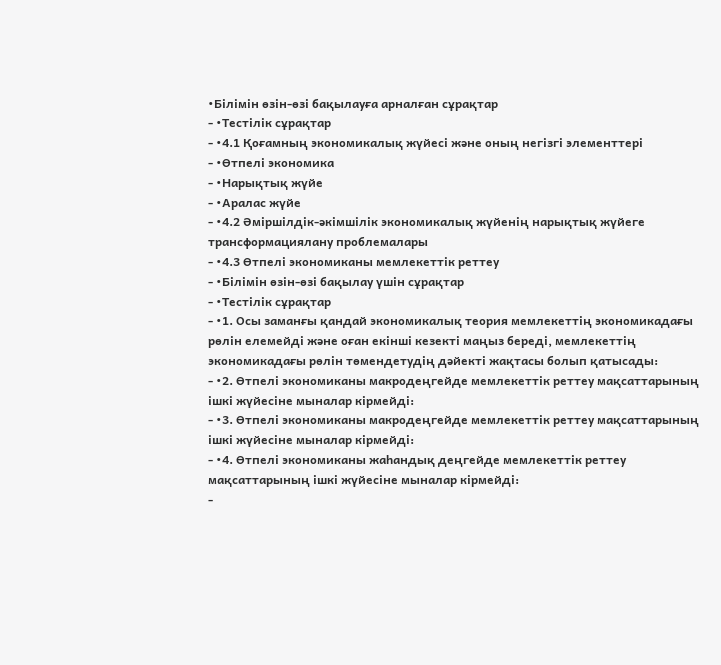•Білімін өзін-өзі бақылауға арналған сұрақтар
- •Тестілік сұрақтар
- •4.1 Қоғамның экономикалық жүйесі және оның негізгі элементтері
- •Өтпелі экономика
- •Нарықтық жүйе
- •Аралас жүйе
- •4.2 Әміршілдік-әкімшілік экономикалық жүйенің нарықтық жүйеге трансформациялану проблемалары
- •4.3 Өтпелі экономиканы мемлекеттік реттеу
- •Білімін өзін-өзі бақылау үшін сұрақтар
- •Тестілік сұрақтар
- •1. Осы заманғы қандай экономикалық теория мемлекеттің экономикадағы рөлін елемейді және оған екінші кезекті маңыз береді, мемлекеттің экономикадағы рөлін төмендетудің дәйекті жақтасы болып қатысады:
- •2. Өтпелі экономиканы макродеңгейде мемлекеттік реттеу мақсаттарының ішкі жүйесіне мыналар кірмейді:
- •3. Өтпелі экономиканы макродеңгейде мемлекеттік реттеу мақсаттарының ішкі жүйесіне мыналар кірмейді:
- •4. Өтпелі экономиканы жаһандық деңгейде мемлекеттік реттеу мақсаттарының ішкі жүйесіне мыналар кірмейді:
-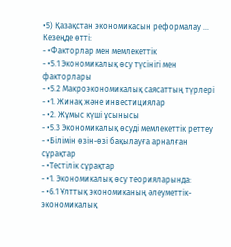•5) Қазақстан экономикасын реформалау ... Кезеңде өтті:
- •Факторлар мен мемлекеттік
- •5.1 Экономикалық өсу түсінігі мен факторлары
- •5.2 Макроэкономикалық саясаттың түрлері
- •1. Жинақ және инвестициялар
- •2. Жұмыс күші ұсынысы
- •5.3 Экономикалық өсуді мемлекеттік реттеу
- •Білімін өзін-өзі бақылауға арналған сұрақтар
- •Тестілік сұрақтар
- •1. Экономикалық өсу теорияларында:
- •6.1 Ұлттық экономиканың әлеуметтік-экономикалық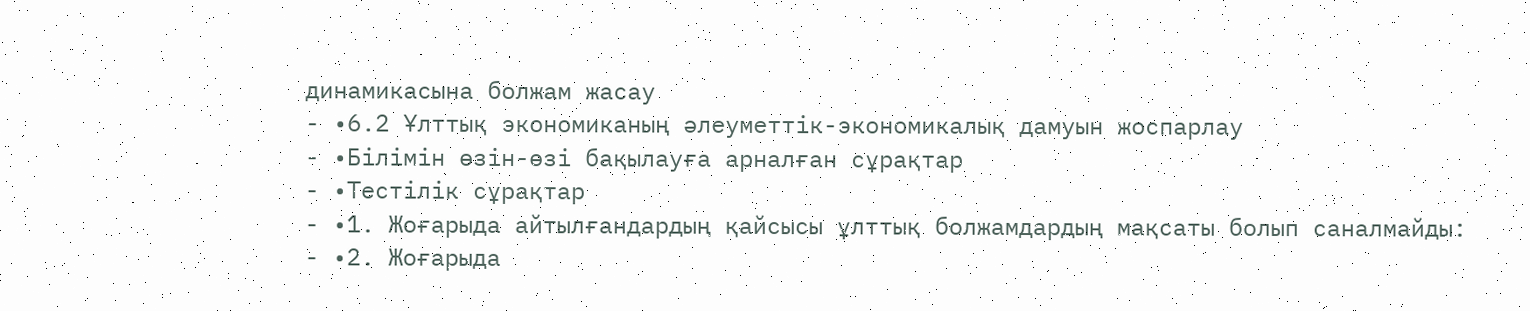динамикасына болжам жасау
- •6.2 Ұлттық экономиканың әлеуметтік-экономикалық дамуын жоспарлау
- •Білімін өзін-өзі бақылауға арналған сұрақтар
- •Тестілік сұрақтар
- •1. Жоғарыда айтылғандардың қайсысы ұлттық болжамдардың мақсаты болып саналмайды:
- •2. Жоғарыда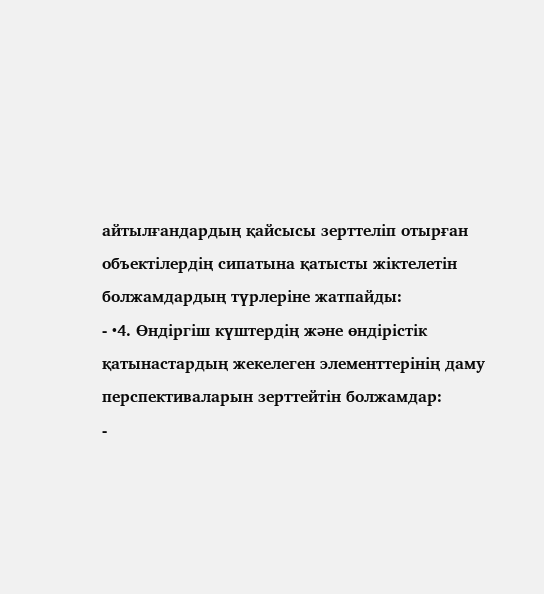айтылғандардың қайсысы зерттеліп отырған объектілердің сипатына қатысты жіктелетін болжамдардың түрлеріне жатпайды:
- •4. Өндіргіш күштердің және өндірістік қатынастардың жекелеген элементтерінің даму перспективаларын зерттейтін болжамдар:
-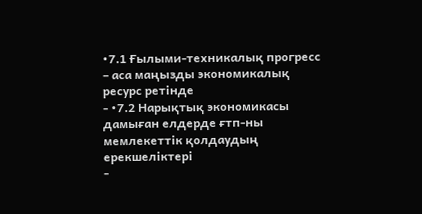•7.1 Ғылыми-техникалық прогресс – аса маңызды экономикалық ресурс ретінде
- •7.2 Нарықтық экономикасы дамыған елдерде ғтп-ны мемлекеттік қолдаудың ерекшеліктері
-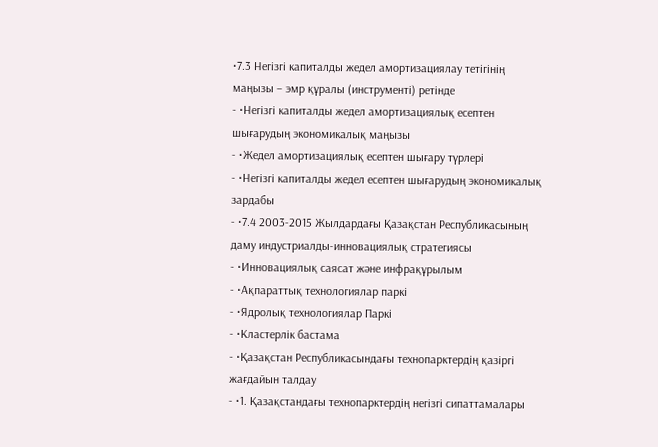•7.3 Негізгі капиталды жедел амортизациялау тетігінің маңызы – эмр құралы (инструменті) ретінде
- •Негізгі капиталды жедел амортизациялық есептен шығарудың экономикалық маңызы
- •Жедел амортизациялық есептен шығару түрлері
- •Негізгі капиталды жедел есептен шығарудың экономикалық зардабы
- •7.4 2003-2015 Жылдардағы Қазақстан Республикасының даму индустриалды-инновациялық стратегиясы
- •Инновациялық саясат және инфрақұрылым
- •Ақпараттық технологиялар паркі
- •Ядролық технологиялар Паркі
- •Кластерлік бастама
- •Қазақстан Республикасындағы технопарктердің қазіргі жағдайын талдау
- •1. Қазақстандағы технопарктердің негізгі сипаттамалары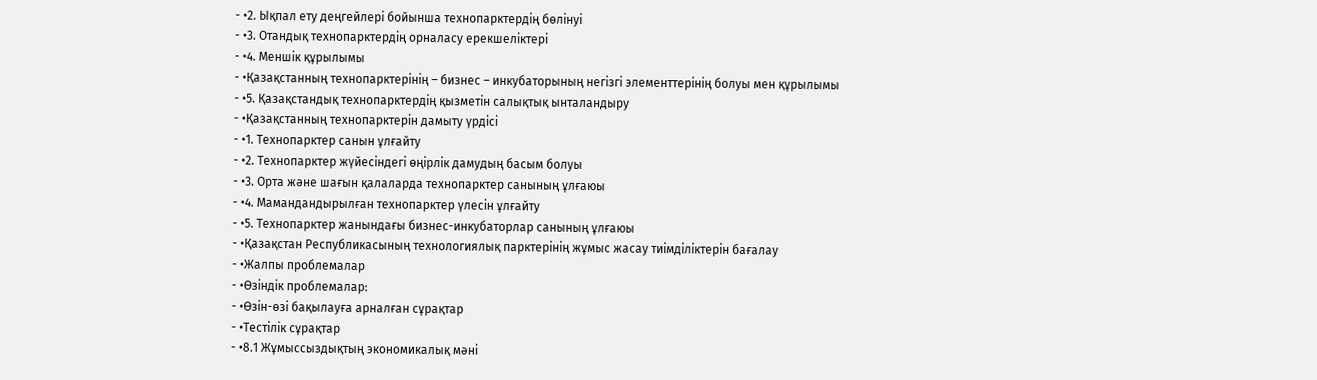- •2. Ықпал ету деңгейлері бойынша технопарктердің бөлінуі
- •3. Отандық технопарктердің орналасу ерекшеліктері
- •4. Меншік құрылымы
- •Қазақстанның технопарктерінің – бизнес – инкубаторының негізгі элементтерінің болуы мен құрылымы
- •5. Қазақстандық технопарктердің қызметін салықтық ынталандыру
- •Қазақстанның технопарктерін дамыту үрдісі
- •1. Технопарктер санын ұлғайту
- •2. Технопарктер жүйесіндегі өңірлік дамудың басым болуы
- •3. Орта және шағын қалаларда технопарктер санының ұлғаюы
- •4. Мамандандырылған технопарктер үлесін ұлғайту
- •5. Технопарктер жанындағы бизнес-инкубаторлар санының ұлғаюы
- •Қазақстан Республикасының технологиялық парктерінің жұмыс жасау тиімділіктерін бағалау
- •Жалпы проблемалар
- •Өзіндік проблемалар:
- •Өзін-өзі бақылауға арналған сұрақтар
- •Тестілік сұрақтар
- •8.1 Жұмыссыздықтың экономикалық мәні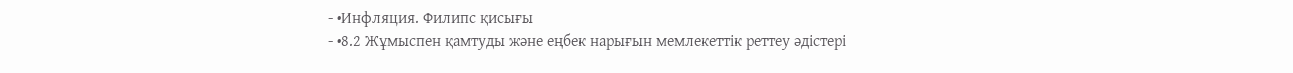- •Инфляция. Филипс қисығы
- •8.2 Жұмыспен қамтуды және еңбек нарығын мемлекеттік реттеу әдістері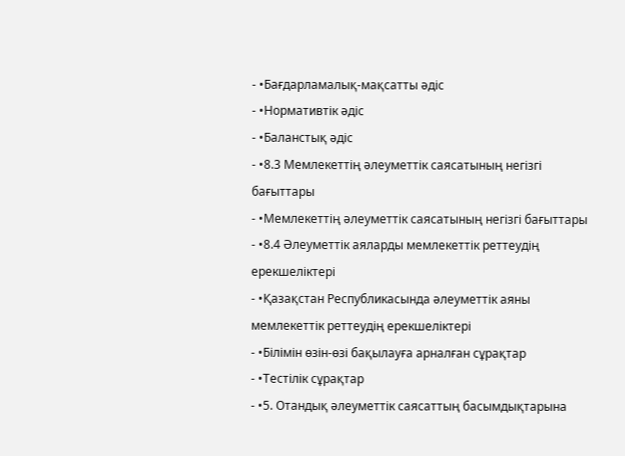- •Бағдарламалық-мақсатты әдіс
- •Нормативтік әдіс
- •Баланстық әдіс
- •8.3 Мемлекеттің әлеуметтік саясатының негізгі бағыттары
- •Мемлекеттің әлеуметтік саясатының негізгі бағыттары
- •8.4 Әлеуметтік аяларды мемлекеттік реттеудің ерекшеліктері
- •Қазақстан Республикасында әлеуметтік аяны мемлекеттік реттеудің ерекшеліктері
- •Білімін өзін-өзі бақылауға арналған сұрақтар
- •Тестілік сұрақтар
- •5. Отандық әлеуметтік саясаттың басымдықтарына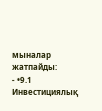мыналар жатпайды:
- •9.1 Инвестициялық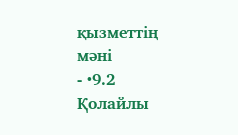қызметтің мәні
- •9.2 Қолайлы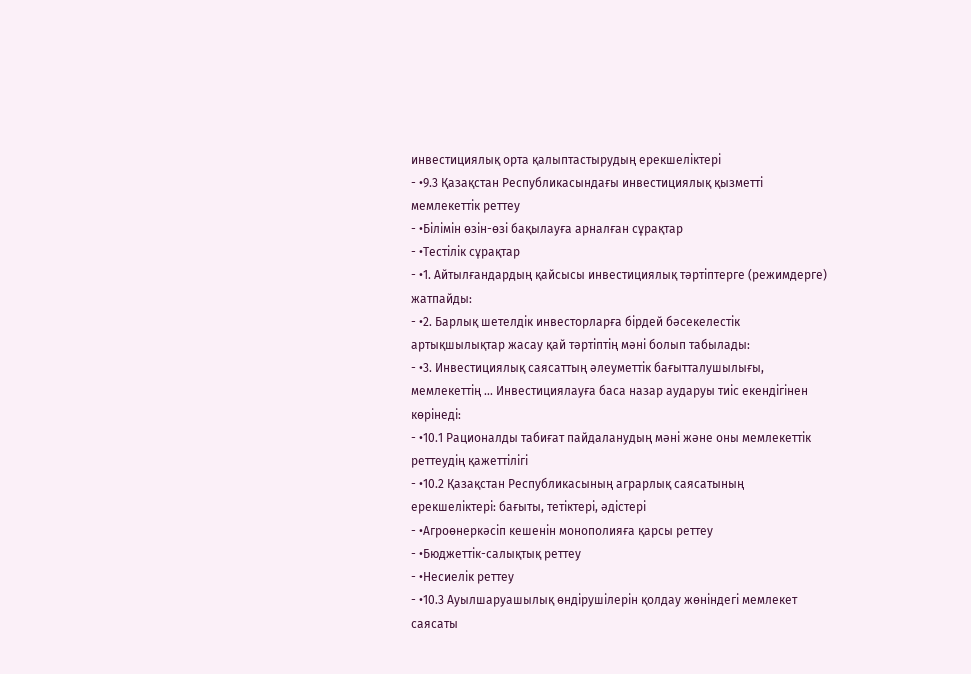инвестициялық орта қалыптастырудың ерекшеліктері
- •9.3 Қазақстан Республикасындағы инвестициялық қызметті мемлекеттік реттеу
- •Білімін өзін-өзі бақылауға арналған сұрақтар
- •Тестілік сұрақтар
- •1. Айтылғандардың қайсысы инвестициялық тәртіптерге (режимдерге) жатпайды:
- •2. Барлық шетелдік инвесторларға бірдей бәсекелестік артықшылықтар жасау қай тәртіптің мәні болып табылады:
- •3. Инвестициялық саясаттың әлеуметтік бағытталушылығы, мемлекеттің ... Инвестициялауға баса назар аударуы тиіс екендігінен көрінеді:
- •10.1 Рационалды табиғат пайдаланудың мәні және оны мемлекеттік реттеудің қажеттілігі
- •10.2 Қазақстан Республикасының аграрлық саясатының ерекшеліктері: бағыты, тетіктері, әдістері
- •Агроөнеркәсіп кешенін монополияға қарсы реттеу
- •Бюджеттік-салықтық реттеу
- •Несиелік реттеу
- •10.3 Ауылшаруашылық өндірушілерін қолдау жөніндегі мемлекет саясаты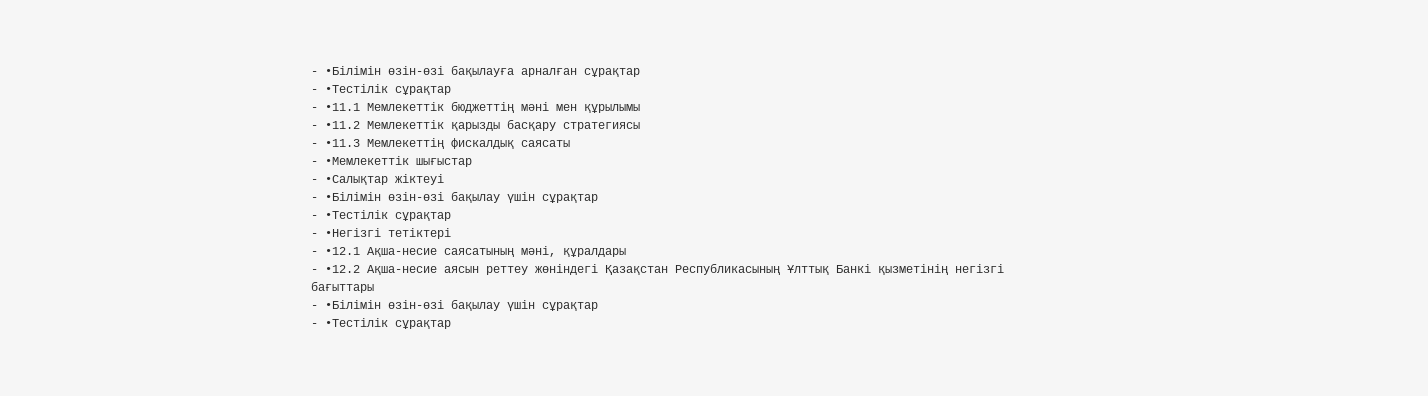- •Білімін өзін-өзі бақылауға арналған сұрақтар
- •Тестілік сұрақтар
- •11.1 Мемлекеттік бюджеттің мәні мен құрылымы
- •11.2 Мемлекеттік қарызды басқару стратегиясы
- •11.3 Мемлекеттің фискалдық саясаты
- •Мемлекеттік шығыстар
- •Салықтар жіктеуі
- •Білімін өзін-өзі бақылау үшін сұрақтар
- •Тестілік сұрақтар
- •Негізгі тетіктері
- •12.1 Ақша-несие саясатының мәні, құралдары
- •12.2 Ақша-несие аясын реттеу жөніндегі Қазақстан Республикасының Ұлттық Банкі қызметінің негізгі бағыттары
- •Білімін өзін-өзі бақылау үшін сұрақтар
- •Тестілік сұрақтар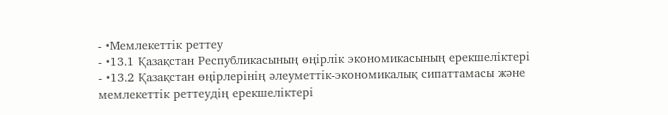- •Мемлекеттік реттеу
- •13.1 Қазақстан Республикасының өңірлік экономикасының ерекшеліктері
- •13.2 Қазақстан өңірлерінің әлеуметтік-экономикалық сипаттамасы және мемлекеттік реттеудің ерекшеліктері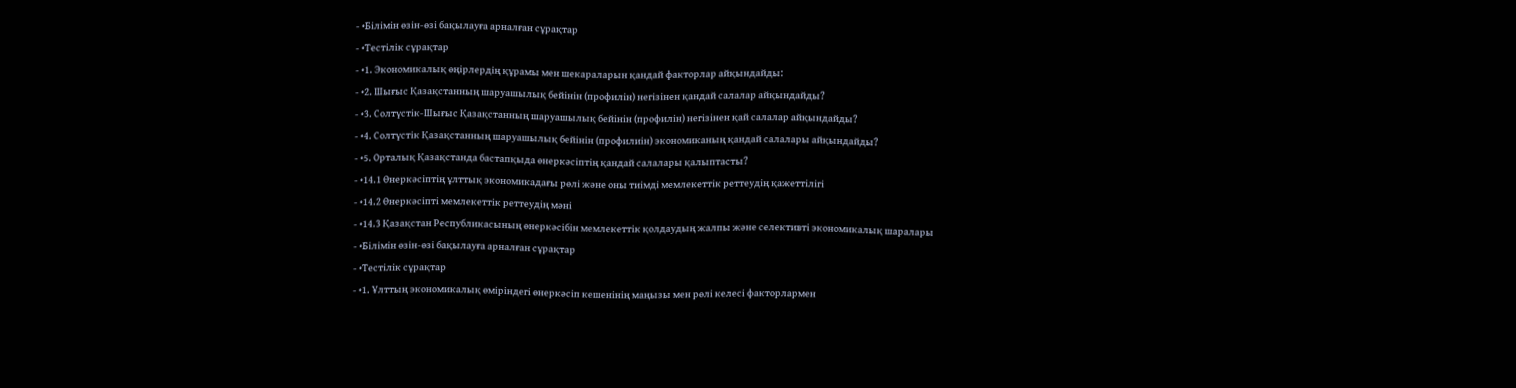- •Білімін өзін-өзі бақылауға арналған сұрақтар
- •Тестілік сұрақтар
- •1. Экономикалық өңірлердің құрамы мен шекараларын қандай факторлар айқындайды:
- •2. Шығыс Қазақстанның шаруашылық бейінін (профилін) негізінен қандай салалар айқындайды?
- •3. Солтүстік-Шығыс Қазақстанның шаруашылық бейінін (профилін) негізінен қай салалар айқындайды?
- •4. Солтүстік Қазақстанның шаруашылық бейінін (профилиін) экономиканың қандай салалары айқындайды?
- •5. Орталық Қазақстанда бастапқыда өнеркәсіптің қандай салалары қалыптасты?
- •14.1 Өнеркәсіптің ұлттық экономикадағы рөлі және оны тиімді мемлекеттік реттеудің қажеттілігі
- •14.2 Өнеркәсіпті мемлекеттік реттеудің мәні
- •14.3 Қазақстан Республикасының өнеркәсібін мемлекеттік қолдаудың жалпы және селективті экономикалық шаралары
- •Білімін өзін-өзі бақылауға арналған сұрақтар
- •Тестілік сұрақтар
- •1. Ұлттың экономикалық өміріндегі өнеркәсіп кешенінің маңызы мен рөлі келесі факторлармен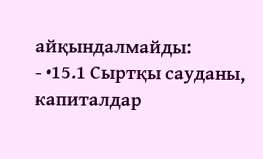айқындалмайды:
- •15.1 Сыртқы сауданы, капиталдар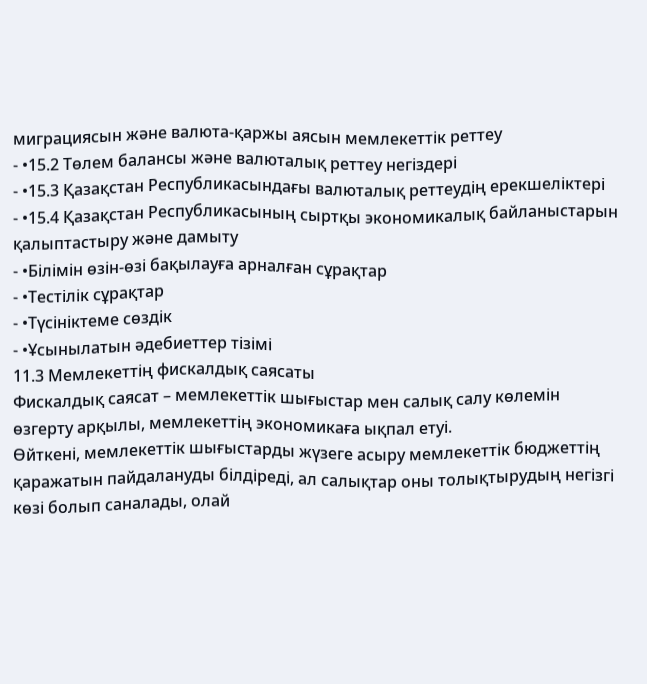миграциясын және валюта-қаржы аясын мемлекеттік реттеу
- •15.2 Төлем балансы және валюталық реттеу негіздері
- •15.3 Қазақстан Республикасындағы валюталық реттеудің ерекшеліктері
- •15.4 Қазақстан Республикасының сыртқы экономикалық байланыстарын қалыптастыру және дамыту
- •Білімін өзін-өзі бақылауға арналған сұрақтар
- •Тестілік сұрақтар
- •Түсініктеме сөздік
- •Ұсынылатын әдебиеттер тізімі
11.3 Мемлекеттің фискалдық саясаты
Фискалдық саясат – мемлекеттік шығыстар мен салық салу көлемін өзгерту арқылы, мемлекеттің экономикаға ықпал етуі.
Өйткені, мемлекеттік шығыстарды жүзеге асыру мемлекеттік бюджеттің қаражатын пайдалануды білдіреді, ал салықтар оны толықтырудың негізгі көзі болып саналады, олай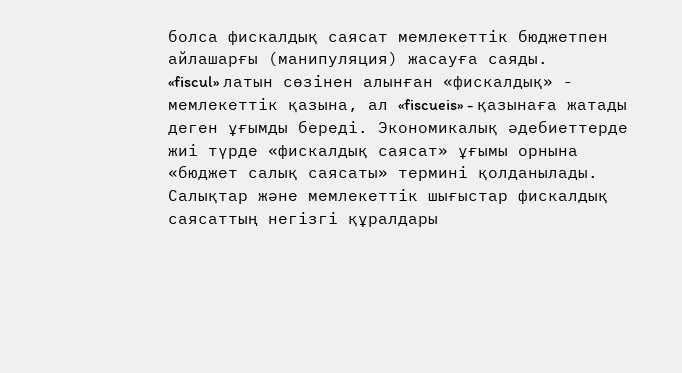болса фискалдық саясат мемлекеттік бюджетпен айлашарғы (манипуляция) жасауға саяды.
«fiscul» латын сөзінен алынған «фискалдық» - мемлекеттік қазына, ал «fiscueis» - қазынаға жатады деген ұғымды береді. Экономикалық әдебиеттерде жиі түрде «фискалдық саясат» ұғымы орнына «бюджет салық саясаты» термині қолданылады.
Салықтар және мемлекеттік шығыстар фискалдық саясаттың негізгі құралдары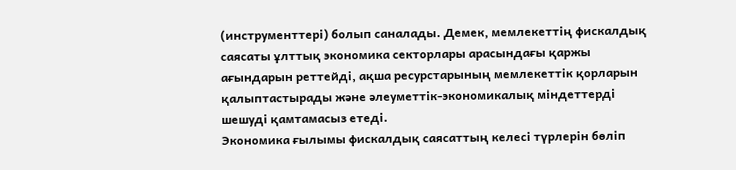(инструменттері) болып саналады. Демек, мемлекеттің фискалдық саясаты ұлттық экономика секторлары арасындағы қаржы ағындарын реттейді, ақша ресурстарының мемлекеттік қорларын қалыптастырады және әлеуметтік-экономикалық міндеттерді шешуді қамтамасыз етеді.
Экономика ғылымы фискалдық саясаттың келесі түрлерін бөліп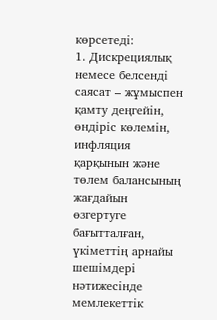көрсетеді:
1. Дискрециялық немесе белсенді саясат – жұмыспен қамту деңгейін, өндіріс көлемін, инфляция қарқынын және төлем балансының жағдайын өзгертуге бағытталған, үкіметтің арнайы шешімдері нәтижесінде мемлекеттік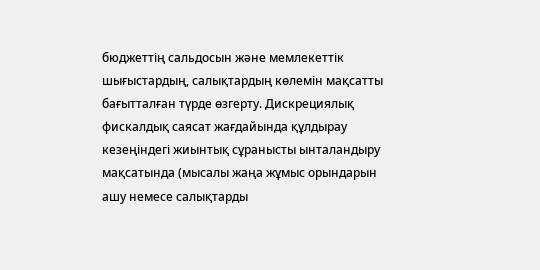бюджеттің сальдосын және мемлекеттік шығыстардың, салықтардың көлемін мақсатты бағытталған түрде өзгерту. Дискрециялық фискалдық саясат жағдайында құлдырау кезеңіндегі жиынтық сұранысты ынталандыру мақсатында (мысалы жаңа жұмыс орындарын ашу немесе салықтарды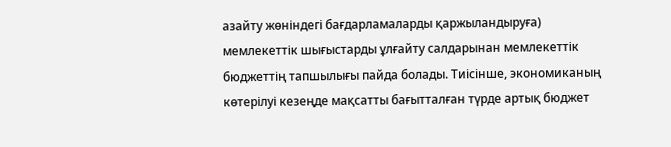азайту жөніндегі бағдарламаларды қаржыландыруға) мемлекеттік шығыстарды ұлғайту салдарынан мемлекеттік бюджеттің тапшылығы пайда болады. Тиісінше, экономиканың көтерілуі кезеңде мақсатты бағытталған түрде артық бюджет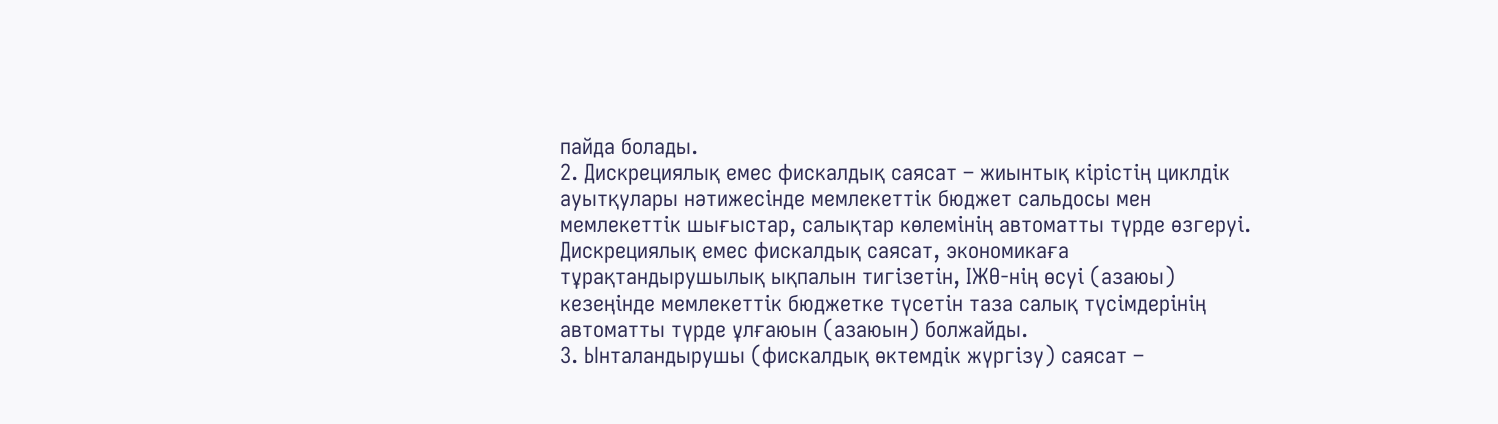пайда болады.
2. Дискрециялық емес фискалдық саясат – жиынтық кірістің циклдік ауытқулары нәтижесінде мемлекеттік бюджет сальдосы мен мемлекеттік шығыстар, салықтар көлемінің автоматты түрде өзгеруі. Дискрециялық емес фискалдық саясат, экономикаға тұрақтандырушылық ықпалын тигізетін, ІЖӨ-нің өсуі (азаюы) кезеңінде мемлекеттік бюджетке түсетін таза салық түсімдерінің автоматты түрде ұлғаюын (азаюын) болжайды.
3. Ынталандырушы (фискалдық өктемдік жүргізу) саясат –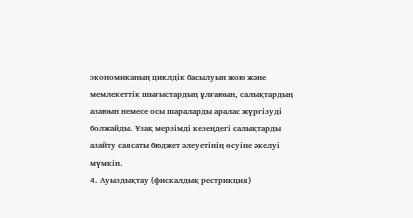экономиканың циклдік басылуын жою және мемлекеттік шығыстардың ұлғаюын, салықтардың азаюын немесе осы шараларды аралас жүргізуді болжайды. Ұзақ мерзімді кезеңдегі салықтарды азайту саясаты бюджет әлеуетінің өсуіне әкелуі мүмкін.
4. Ауыздықтау (фискалдық рестрикция)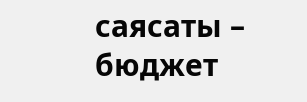саясаты – бюджет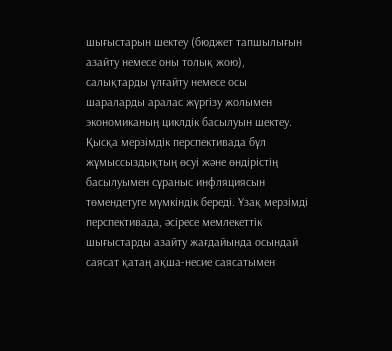шығыстарын шектеу (бюджет тапшылығын азайту немесе оны толық жою), салықтарды ұлғайту немесе осы шараларды аралас жүргізу жолымен экономиканың циклдік басылуын шектеу. Қысқа мерзімдік перспективада бұл жұмыссыздықтың өсуі және өндірістің басылуымен сұраныс инфляциясын төмендетуге мүмкіндік береді. Ұзақ мерзімді перспективада, әсіресе мемлекеттік шығыстарды азайту жағдайында осындай саясат қатаң ақша-несие саясатымен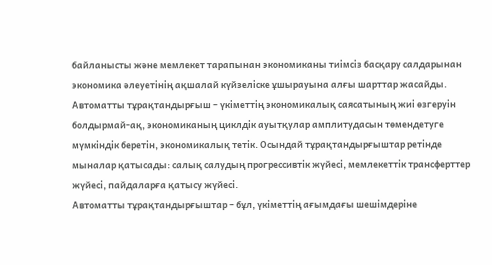байланысты және мемлекет тарапынан экономиканы тиімсіз басқару салдарынан экономика әлеуетінің ақшалай күйзеліске ұшырауына алғы шарттар жасайды.
Автоматты тұрақтандырғыш – үкіметтің экономикалық саясатының жиі өзгеруін болдырмай-ақ, экономиканың циклдік ауытқулар амплитудасын төмендетуге мүмкіндік беретін, экономикалық тетік. Осындай тұрақтандырғыштар ретінде мыналар қатысады: салық салудың прогрессивтік жүйесі, мемлекеттік трансферттер жүйесі, пайдаларға қатысу жүйесі.
Автоматты тұрақтандырғыштар – бұл, үкіметтің ағымдағы шешімдеріне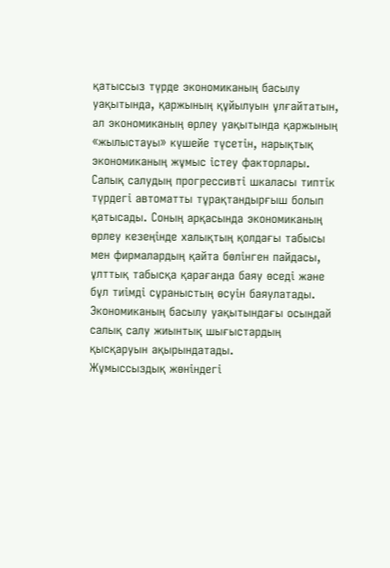қатыссыз түрде экономиканың басылу уақытында, қаржының құйылуын ұлғайтатын, ал экономиканың өрлеу уақытында қаржының «жылыстауы» күшейе түсетін, нарықтық экономиканың жұмыс істеу факторлары. Салық салудың прогрессивті шкаласы типтік түрдегі автоматты тұрақтандырғыш болып қатысады. Соның арқасында экономиканың өрлеу кезеңінде халықтың қолдағы табысы мен фирмалардың қайта бөлінген пайдасы, ұлттық табысқа қарағанда баяу өседі және бұл тиімді сұраныстың өсуін баяулатады. Экономиканың басылу уақытындағы осындай салық салу жиынтық шығыстардың қысқаруын ақырындатады.
Жұмыссыздық жөніндегі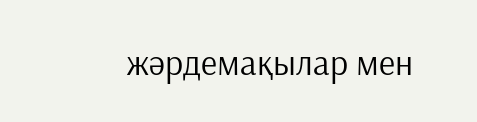жәрдемақылар мен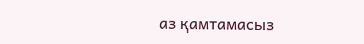аз қамтамасыз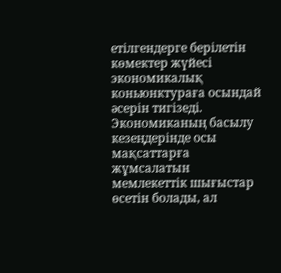етілгендерге берілетін көмектер жүйесі экономикалық коньюнктураға осындай әсерін тигізеді. Экономиканың басылу кезеңдерінде осы мақсаттарға жұмсалатын мемлекеттік шығыстар өсетін болады, ал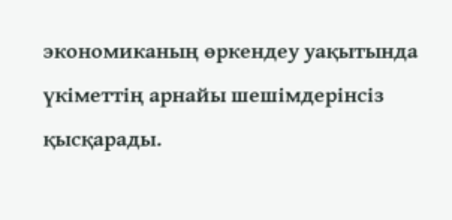экономиканың өркендеу уақытында үкіметтің арнайы шешімдерінсіз қысқарады.